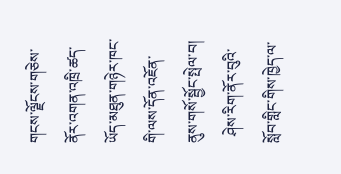གངས་ལྗོངས་གཅེས་ནོར་འགན་འཁྲི་ཚད་ཡོད་མཐུན་གཉེར་ཁང་གི་ལས་དོན་འཇོན་ནུས་གསོ་སྦྱོང་སྤེལ་བ།
  ཤེས་རིག་ནོར་བུའི་སློབ་གླིང་གིས་ཁྱེད་ལ་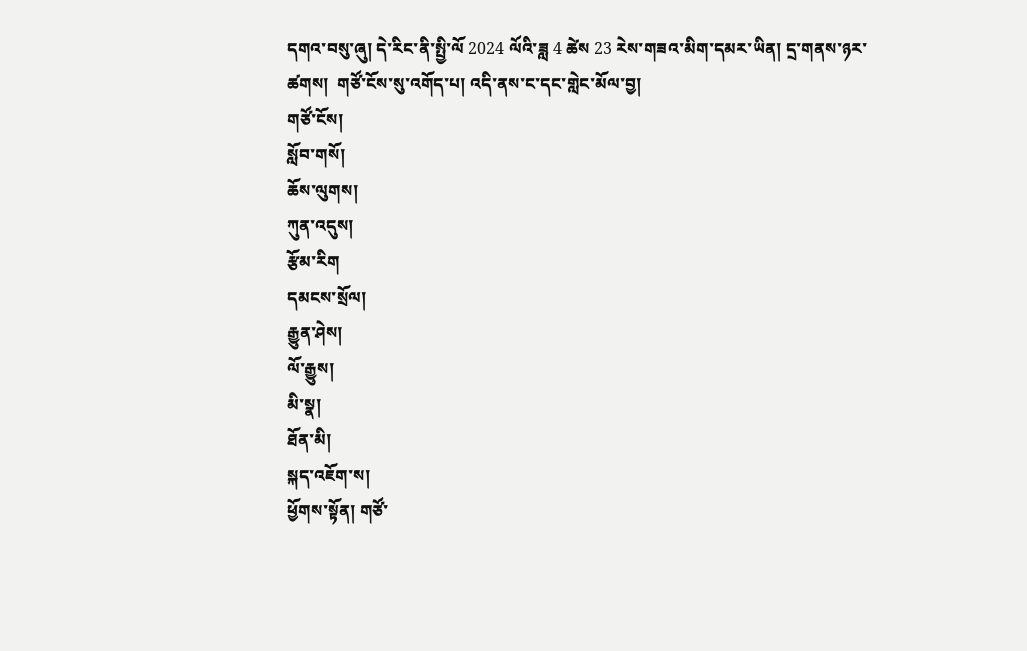དགའ་བསུ་ཞུ། དེ་རིང་ནི་སྤྱི་ལོ 2024 ལོའི་ཟླ 4 ཚེས 23 རེས་གཟའ་མིག་དམར་ཡིན། དྲ་གནས་ཉར་ཚགས།  གཙོ་ངོས་སུ་འགོད་པ། འདི་ནས་ང་དང་གླེང་མོལ་བྱ།
གཙོ་ངོས།
སློབ་གསོ།
ཆོས་ལུགས།
ཀུན་འདུས།
རྩོམ་རིག
དམངས་སྲོལ།
རྒྱུན་ཤེས།
ལོ་རྒྱུས།
མི་སྣ།
ཐོན་མི།
སྐད་འཇོག་ས།
ཕྱོགས་སྟོན། གཙོ་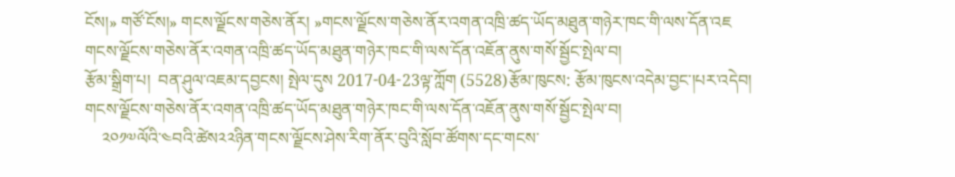ངོས།» གཙོ་ངོས།» གངས་ལྗོངས་གཅེས་ནོར། »གངས་ལྗོངས་གཅེས་ནོར་འགན་འཁྲི་ཚད་ཡོད་མཐུན་གཉེར་ཁང་གི་ལས་དོན་འཇ
གངས་ལྗོངས་གཅེས་ནོར་འགན་འཁྲི་ཚད་ཡོད་མཐུན་གཉེར་ཁང་གི་ལས་དོན་འཇོན་ནུས་གསོ་སྦྱོང་སྤེལ་བ།
རྩོམ་སྒྲིག་པ།  བན་ཤུལ་འཇམ་དབྱངས། སྤེལ་དུས 2017-04-23ལྟ་ཀློག (5528)རྩོམ་ཁུངས: རྩོམ་ཁུངས་འདེམ་བྱང་།པར་འདེབ།
གངས་ལྗོངས་གཅེས་ནོར་འགན་འཁྲི་ཚད་ཡོད་མཐུན་གཉེར་ཁང་གི་ལས་དོན་འཇོན་ནུས་གསོ་སྦྱོང་སྤེལ་བ།
    ༢༠༡༧ལོའི་༤བའི་ཚེས༢༢ཉིན་གངས་ལྗོངས་ཤེས་རིག་ནོར་བུའི་སློབ་ཚོགས་དང་གངས་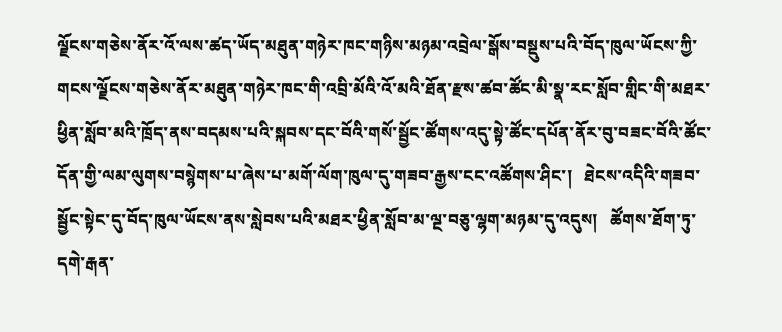ལྗོངས་གཅེས་ནོར་འོ་ལས་ཚད་ཡོད་མཐུན་གཉེར་ཁང་གཉིས་མཉམ་འབྲེལ་སྒོས་བསྡུས་པའི་བོད་ཁུལ་ཡོངས་ཀྱི་གངས་ལྗོངས་གཅེས་ནོར་མཐུན་གཉེར་ཁང་གི་འབྲི་མོའི་འོ་མའི་ཐོན་རྫས་ཚབ་ཚོང་མི་སྣ་རང་སློབ་གླིང་གི་མཐར་ཕྱིན་སློབ་མའི་ཁྲོད་ནས་བདམས་པའི་སྐབས་དང་བོའི་གསོ་སྦྱོང་ཚོགས་འདུ་སྟེ་ཚོང་དཔོན་ནོར་བུ་བཟང་བོའི་ཚོང་དོན་གྱི་ལམ་ལུགས་བསྙེགས་པ་ཞེས་པ་མགོ་ལོག་ཁུལ་དུ་གཟབ་རྒྱས་ངང་འཚོགས་ཤིང་།   ཐེངས་འདིའི་གཟབ་སྦྱོང་སྟེང་དུ་བོད་ཁུལ་ཡོངས་ནས་སླེབས་པའི་མཐར་ཕྱིན་སློབ་མ་ལྔ་བཅུ་ལྷག་མཉམ་དུ་འདུས།   ཚོགས་ཐོག་ཏུ་དགེ་རྒན་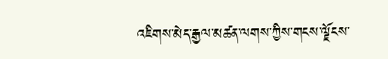འཇིགས་མེད་རྒྱལ་མཚན་ལགས་ཀྱིས་གངས་ལྗོངས་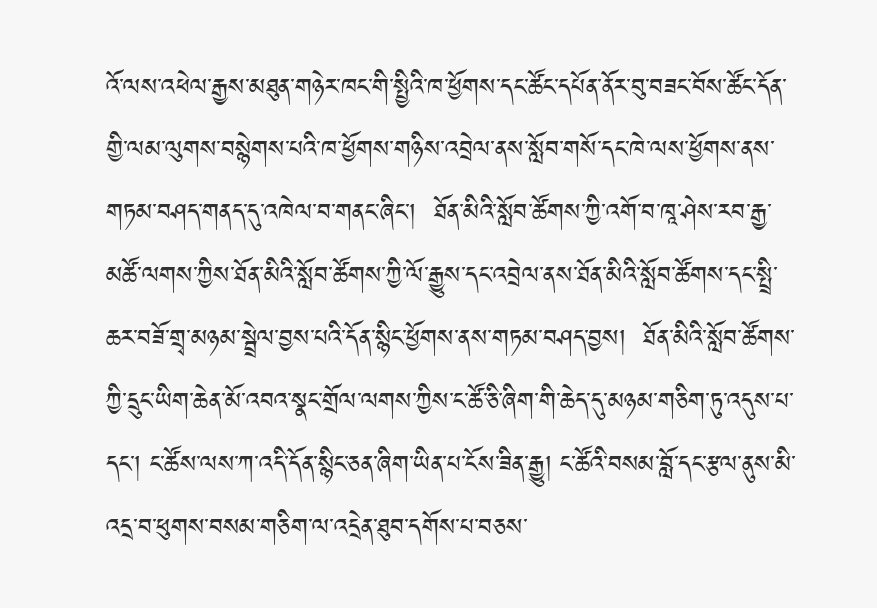འོ་ལས་འཕེལ་རྒྱས་མཐུན་གཉེར་ཁང་གི་སྤྱིའི་ཁ་ཕྱོགས་དང་ཚོང་དཔོན་ནོར་བུ་བཟང་བོས་ཚོང་དོན་གྱི་ལམ་ལུགས་བསྙེགས་པའི་ཁ་ཕྱོགས་གཉིས་འབྲེལ་ནས་སློབ་གསོ་དང་ཁེ་ལས་ཕྱོགས་ནས་གཏམ་བཤད་གནད་དུ་འཁེལ་བ་གནང་ཞིང་།  ཐོན་མིའི་སློབ་ཚོགས་ཀྱི་འགོ་བ་ཁཱ་ཤེས་རབ་རྒྱ་མཚོ་ལགས་ཀྱིས་ཐོན་མིའི་སློབ་ཚོགས་ཀྱི་ལོ་རྒྱུས་དང་འབྲེལ་ནས་ཐོན་མིའི་སློབ་ཚོགས་དང་སྤྲི་ཆར་བཟོ་གྲྭ་མཉམ་སྦྲེལ་བྱས་པའི་དོན་སྙིང་ཕྱོགས་ནས་གཏམ་བཤད་བྱས།  ཐོན་མིའི་སློབ་ཚོགས་ཀྱི་དྲུང་ཡིག་ཆེན་མོ་འབའ་སྣང་གྲོལ་ལགས་ཀྱིས་ང་ཚོ་ཅི་ཞིག་གི་ཆེད་དུ་མཉམ་གཅིག་ཏུ་འདུས་པ་དང་། ང་ཚོས་ལས་ཀ་འདི་དོན་སྙིང་ཅན་ཞིག་ཡིན་པ་ངོས་ཟིན་རྒྱུ། ང་ཚོའི་བསམ་བློ་དང་རྩལ་ནུས་མི་འདྲ་བ་ཕུགས་བསམ་གཅིག་ལ་འདྲེན་ཐུབ་དགོས་པ་བཅས་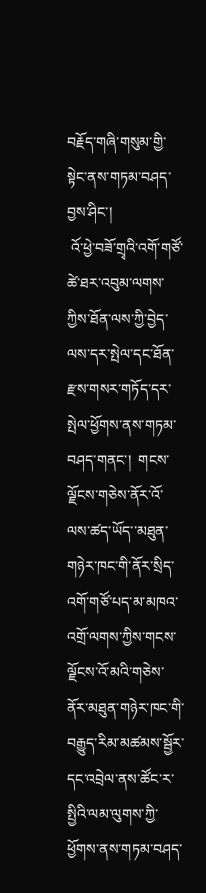བརྗོད་གཞི་གསུམ་གྱི་སྟེང་ནས་གཏམ་བཤད་བྱས་ཤིང་།
 འོ་ཕྱེ་བཟོ་གྲྭའི་འགོ་གཙོ་ཚེ་ཐར་འབུམ་ལགས་ཀྱིས་ཐོན་ལས་ཀྱི་བྱེད་ལས་དར་སྤེལ་དང་ཐོན་རྫས་གསར་གཏོད་དར་སྤེལ་ཕྱོགས་ནས་གཏམ་བཤད་གནང་།  གངས་ལྗོངས་གཅེས་ནོར་འོ་ལས་ཚད་ཡོད་་མཐུན་གཉེར་ཁང་གི་ནོར་སྲིད་འགོ་གཙོ་པད་མ་མཁའ་འགྲོ་ལགས་ཀྱིས་གངས་ལྗོངས་འོ་མའི་གཅེས་ནོར་མཐུན་གཉེར་ཁང་གི་བརྒྱུད་རིམ་མཚམས་སྦྱོར་དང་འབྲེལ་ནས་ཚོང་ར་སྤྱིའི་ལམ་ལུགས་ཀྱི་ཕྱོགས་ནས་གཏམ་བཤད་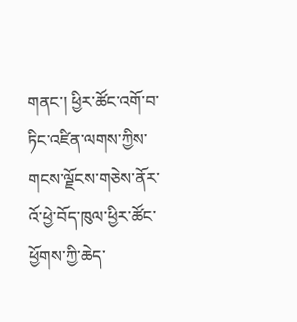གནང་། ཕྱིར་ཚོང་འགོ་བ་ཏིང་འཛིན་ལགས་ཀྱིས་གངས་ལྗོངས་གཅེས་ནོར་འོ་ཕྱེ་བོད་ཁུལ་ཕྱིར་ཚོང་ཕྱོགས་ཀྱི་ཆེད་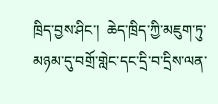ཁྲིད་བྱས་ཤིང་།  ཆེད་ཁྲིད་ཀྱི་མཇུག་ཏུ་མཉམ་དུ་བགྲོ་གླེང་དང་དྲི་བ་དྲིས་ལན་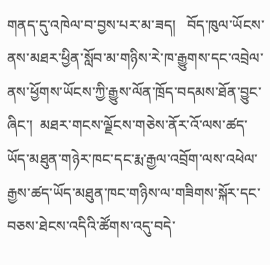གནད་དུ་འཁེལ་བ་བྱས་པར་མ་ཟད།   བོད་ཁུལ་ཡོངས་ནས་མཐར་ཕྱིན་སློབ་མ་གཉིས་རེ་ཁ་རྒྱུགས་དང་འབྲེལ་ནས་ཕྱོགས་ཡོངས་ཀྱི་རྒྱུས་ལོན་ཁྲོད་བདམས་ཐོན་བྱུང་ཞིང་།  མཐར་གངས་ལྗོངས་གཅེས་ནོར་འོ་ལས་ཚད་ཡོད་མཐུན་གཉེར་ཁང་དང་རྨ་རྒྱལ་འབྲོག་ལས་འཕེལ་རྒྱས་ཚད་ཡོད་མཐུན་ཁང་གཉིས་ལ་གཟིགས་སྐོར་དང་བཅས་ཐེངས་འདིའི་ཚོགས་འདུ་བདེ་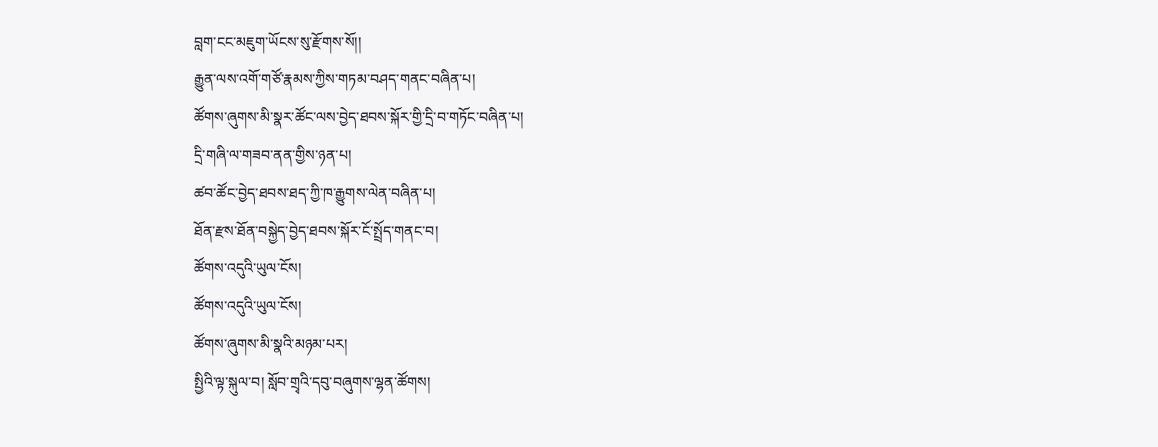བླག་ངང་མཇུག་ཡོངས་སུ་རྫོགས་སོ།།
རྒྱུན་ལས་འགོ་གཙོ་རྣམས་ཀྱིས་གཏམ་བཤད་གནང་བཞིན་པ།
ཚོགས་ཞུགས་མི་སྣར་ཚོང་ལས་བྱེད་ཐབས་སྐོར་གྱི་དྲི་བ་གཏོང་བཞིན་པ།
དྲི་གཞི་ལ་གཟབ་ནན་གྱིས་ཉན་པ།
ཚབ་ཚོང་བྱེད་ཐབས་ཐད་ཀྱི་ཁ་རྒྱུགས་ལེན་བཞིན་པ།
ཐོན་རྫས་ཐོན་བསྐྱེད་བྱེད་ཐབས་སྐོར་ངོ་སྤྲོད་གནང་བ།
ཚོགས་འདུའི་ཡུལ་ངོས།
ཚོགས་འདུའི་ཡུལ་ངོས།
ཚོགས་ཞུགས་མི་སྣའི་མཉམ་པར།
སྤྱིའི་ལྟ་སྐུལ་བ། སློབ་གྲྭའི་དབུ་བཞུགས་ལྷན་ཚོགས།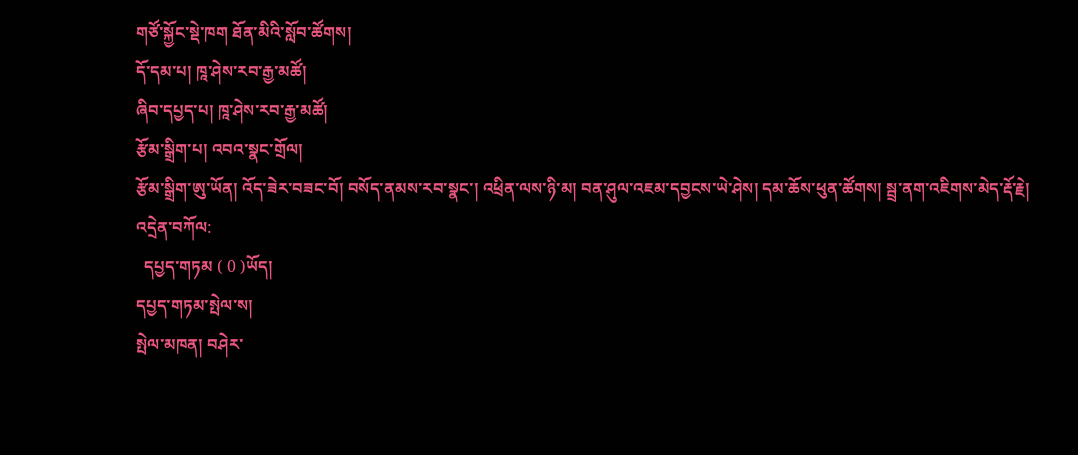གཙོ་སྐྱོང་སྡེ་ཁག ཐོན་མིའི་སློབ་ཚོགས།
དོ་དམ་པ། ཁཱ་ཤེས་རབ་རྒྱ་མཚོ།
ཞིབ་དཔྱད་པ། ཁཱ་ཤེས་རབ་རྒྱ་མཚོ།
རྩོམ་སྒྲིག་པ། འབའ་སྣང་གྲོལ།
རྩོམ་སྒྲིག་ཨུ་ཡོན། འོད་ཟེར་བཟང་བོ། བསོད་ནམས་རབ་སྣང་། འཕྲིན་ལས་ཉི་མ། བན་ཤུལ་འཇམ་དབྱངས་ཡེ་ཤེས། དམ་ཆོས་ཕུན་ཚོགས། སྦྲ་ནག་འཇིགས་མེད་རྡོ་རྗེ།
འདྲེན་བཀོལ:
  དཔྱད་གཏམ ( 0 )ཡོད།
དཔྱད་གཏམ་སྤེལ་ས།
སྤེལ་མཁན། བཤེར་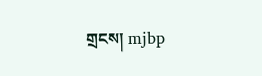གྲངས། mjbp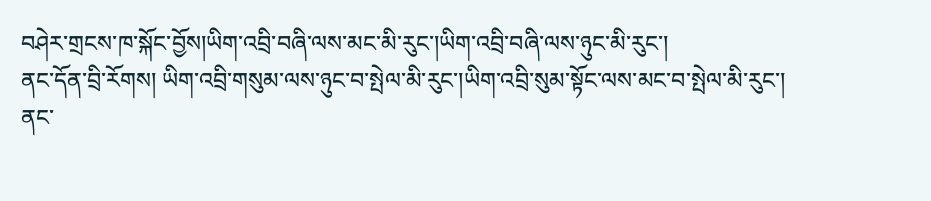བཤེར་གྲངས་ཁ་སྐོང་བྱོས།ཡིག་འབྲི་བཞི་ལས་མང་མི་རུང་།ཡིག་འབྲི་བཞི་ལས་ཉུང་མི་རུང་།
ནང་དོན་བྲི་རོགས། ཡིག་འབྲི་གསུམ་ལས་ཉུང་བ་སྤེལ་མི་རུང་།ཡིག་འབྲི་སུམ་སྟོང་ལས་མང་བ་སྤེལ་མི་རུང་།
ནང་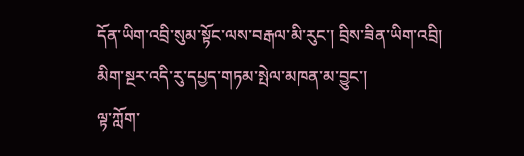དོན་ཡིག་འབྲི་སུམ་སྟོང་ལས་བརྒལ་མི་རུང་། བྲིས་ཟིན་ཡིག་འབྲི།
མིག་སྔར་འདི་རུ་དཔྱད་གཏམ་སྤེལ་མཁན་མ་བྱུང་།
ལྟ་ཀློག་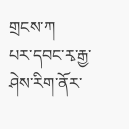གྲངས་ཀ
པར་དབང་རྭ་རྒྱ་ཤེས་རིག་ནོར་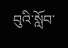བུའི་སློབ་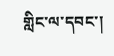གླིང་ལ་དབང་།